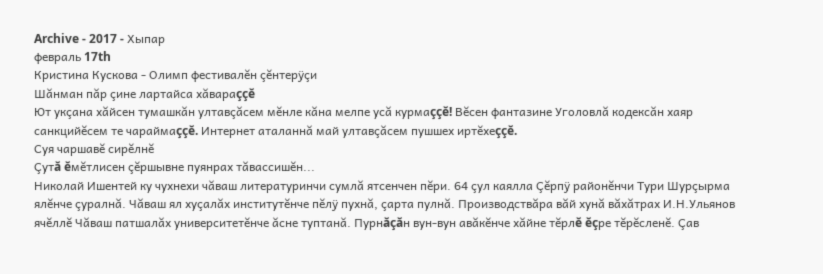Archive - 2017 - Хыпар
февраль 17th
Кристина Кускова - Олимп фестивалĕн çĕнтерÿçи
Шăнман пăр çине лартайса хăвараççĕ
Ют укçана хăйсен тумашкăн ултавçăсем мĕнле кăна мелпе усă курмаççĕ! Вĕсен фантазине Уголовлă кодексăн хаяр санкцийĕсем те чараймаççĕ. Интернет аталаннă май ултавçăсем пушшех иртĕхеççĕ.
Суя чаршавĕ сирĕлнĕ
Çутă ĕмĕтлисен çĕршывне пуянрах тăвассишĕн...
Николай Ишентей ку чухнехи чăваш литературинчи сумлă ятсенчен пĕри. 64 çул каялла Çĕрпÿ районĕнчи Тури Шурçырма ялĕнче çуралнă. Чăваш ял хуçалăх институтĕнче пĕлÿ пухнă, çарта пулнă. Производствăра вăй хунă вăхăтрах И.Н.Ульянов ячĕллĕ Чăваш патшалăх университетĕнче ăсне туптанă. Пурнăçăн вун-вун авăкĕнче хăйне тĕрлĕ ĕçре тĕрĕсленĕ. Çав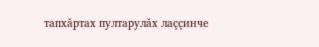тапхăртах пултарулăх лаççинче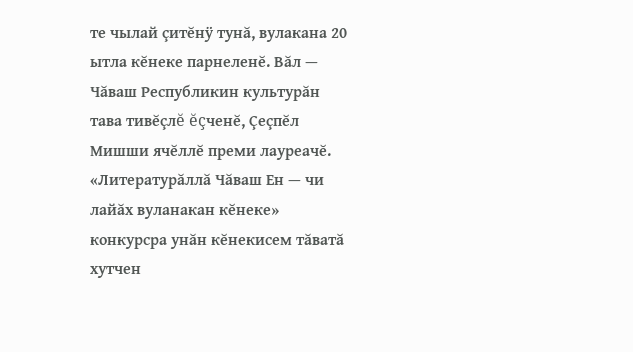те чылай çитĕнÿ тунă, вулакана 20 ытла кĕнеке парнеленĕ. Вăл — Чăваш Республикин культурăн тава тивĕçлĕ ĕçченĕ, Çеçпĕл Мишши ячĕллĕ преми лауреачĕ. «Литературăллă Чăваш Ен — чи лайăх вуланакан кĕнеке» конкурсра унăн кĕнекисем тăватă хутчен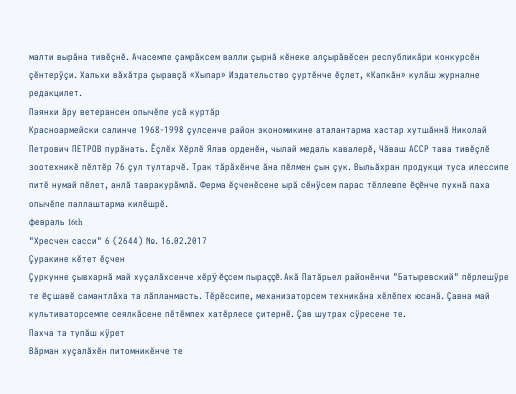малти вырăна тивĕçнĕ. Ачасемпе çамрăксем валли çырнă кĕнеке алçырăвĕсен республикăри конкурсĕн çĕнтерÿçи. Хальхи вăхăтра çыравçă «Хыпар» Издательство çуртĕнче ĕçлет, «Капкăн» кулăш журналне редакцилет.
Паянхи ăру ветерансен опычĕпе усă куртăр
Красноармейски салинче 1968-1998 çулсенче район экономикине аталантарма хастар хутшăннă Николай Петрович ПЕТРОВ пурăнать. Ĕçлĕх Хĕрлĕ Ялав орденĕн, чылай медаль кавалерĕ, Чăваш АССР тава тивĕçлĕ зоотехникĕ пĕлтĕр 76 çул тултарчĕ. Трак тăрăхĕнче ăна пĕлмен çын çук. Выльăхран продукци туса илессипе питĕ нумай пĕлет, анлă тавракурăмлă. Ферма ĕçченĕсене ырă сĕнÿсем парас тĕллевпе ĕçĕнче пухнă паха опычĕпе паллаштарма килĕшрĕ.
февраль 16th
"Хресчен сасси" 6 (2644) №. 16.02.2017
Çуракине кĕтет ĕçчен
Çуркунне çывхарнă май хуçалăхсенче хĕрÿ ĕçсем пыраççĕ. Акă Патăрьел районĕнчи "Батыревский" пĕрлешÿре те ĕç шавĕ самантлăха та лăпланмасть. Тĕрĕссипе, механизаторсем техникăна хĕлĕпех юсанă. Çавна май культиваторсемпе сеялкăсене пĕтĕмпех хатĕрлесе çитернĕ. Çав шутрах сÿресене те.
Пахча та тупăш кÿрет
Вăрман хуçалăхĕн питомникĕнче те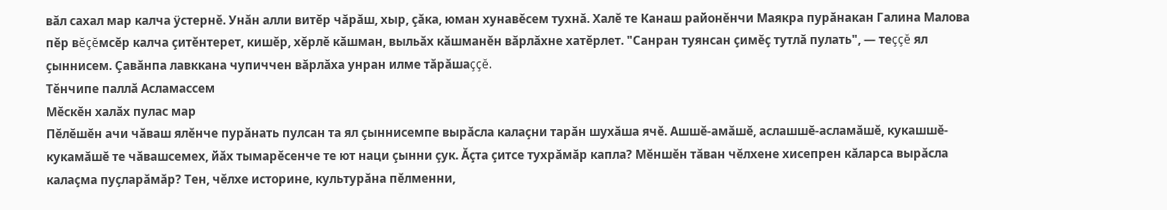вăл сахал мар калча ÿстернĕ. Унăн алли витĕр чăрăш, хыр, çăка, юман хунавĕсем тухнă. Халĕ те Канаш районĕнчи Маякра пурăнакан Галина Малова пĕр вĕçĕмсĕр калча çитĕнтерет, кишĕр, хĕрлĕ кăшман, выльăх кăшманĕн вăрлăхне хатĕрлет. "Санран туянсан çимĕç тутлă пулать", — теççĕ ял çыннисем. Çавăнпа лавккана чупиччен вăрлăха унран илме тăрăшаççĕ.
Тĕнчипе паллă Асламассем
Мĕскĕн халăх пулас мар
Пĕлĕшĕн ачи чăваш ялĕнче пурăнать пулсан та ял çыннисемпе вырăсла калаçни тарăн шухăша ячĕ. Ашшĕ-амăшĕ, аслашшĕ-асламăшĕ, кукашшĕ-кукамăшĕ те чăвашсемех, йăх тымарĕсенче те ют наци çынни çук. Ăçта çитсе тухрăмăр капла? Мĕншĕн тăван чĕлхене хисепрен кăларса вырăсла калаçма пуçларăмăр? Тен, чĕлхе историне, культурăна пĕлменни,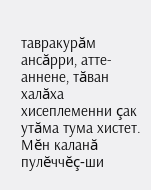тавракурăм ансăрри, атте-аннене, тăван халăха хисеплеменни çак утăма тума хистет. Мĕн каланă пулĕччĕç-ши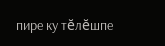пире ку тĕлĕшпе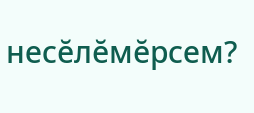несĕлĕмĕрсем?